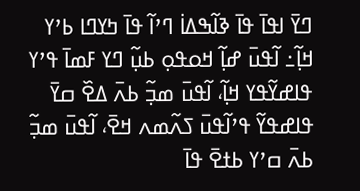ߣߌ߫ ߊߟߊ߫ ߟߊ߫ ߢߊ߬ߒߡߊ߭ ߣߴߊ߬ ߟߊ߫ ߤߌߣߊ ߕߴߌ ߞߊ߲߬߸ ߊ߬ߟߎ߫ ߝߊ߲߬ ߞߋߟߋ߲ ߕߎ߲߬ ߣߌ ߓߘߊ߫ ߟߴߌ ߟߊߝߌ߬ߟߌ ߞߊ߲߬، ߊ߬ߟߎ߫ ߘߏ߲߬ ߕߍ߫ ߡߐ߰ ߛߌ߫ ߟߊߝߟߌ߬ ߟߴߊ߬ߟߎ߫ ߖߍ߬ߘߍ ߞߐ߫، ߊ߬ߟߎ߫ ߘߏ߲߬ ߕߍ߫ ߛߴߌ ߕߙߐ߫ ߟߊ߫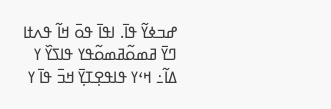ߝߏߦߌ߬ ߟߊ߫. ߊߟߊ߫ ߟߋ߫ ߞߊ߬ ߟߍߙߊ ߣߌ߫ ߥߘߋ߬ߥߘߋ߬ߟߌ ߟߊߖߌ߰ ߌ ߡߊ߬߸ ߞߵߌ ߟߊߟߐ߲ߠߌ߲߫ ߞߏ߫ ߟߊ߫ ߌ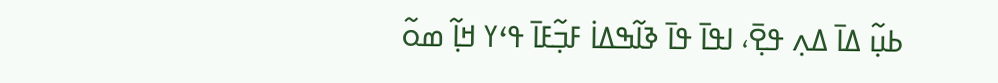ߕߎ߲߬ ߡߊ߫ ߡߍ߲ ߟߐ߲߫، ߊߟߊ߫ ߟߊ߫ ߢߊ߬ߒߡߊ߭ ߓߏ߲߬ߓߊ߫ ߟߵߌ ߞߊ߲߬ ߘߋ߬